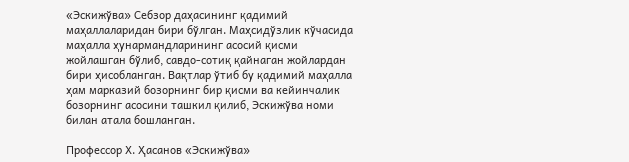«Эскижўва» Себзор даҳасининг қадимий маҳаллаларидан бири бўлган. Маҳсидўзлик кўчасида маҳалла ҳунармандларининг асосий қисми жойлашган бўлиб, савдо-сотиқ қайнаган жойлардан бири ҳисобланган. Вақтлар ўтиб бу қадимий маҳалла ҳам марказий бозорнинг бир қисми ва кейинчалик бозорнинг асосини ташкил қилиб, Эскижўва номи билан атала бошланган.

Профессор Х. Ҳасанов «Эскижўва»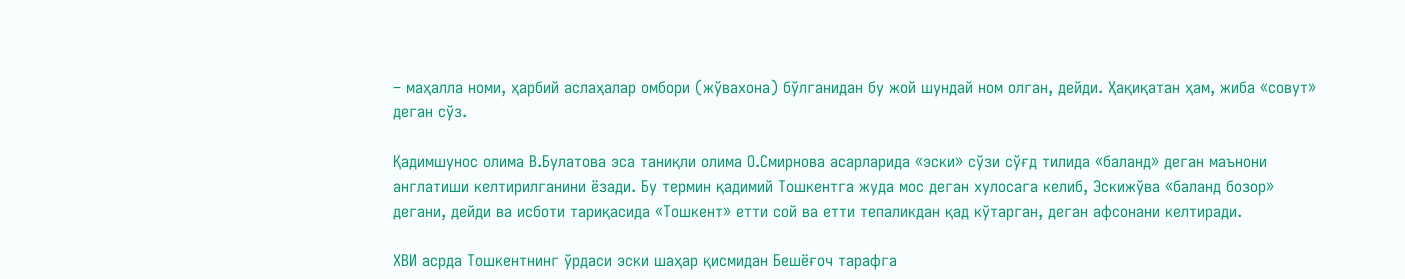– маҳалла номи, ҳарбий аслаҳалар омбори (жўвахона) бўлганидан бу жой шундай ном олган, дейди. Ҳақиқатан ҳам, жиба «совут» деган сўз.

Қадимшунос олима В.Булатова эса таниқли олима О.Смирнова асарларида «эски» сўзи сўғд тилида «баланд» деган маънони англатиши келтирилганини ёзади. Бу термин қадимий Тошкентга жуда мос деган хулосага келиб, Эскижўва «баланд бозор» дегани, дейди ва исботи тариқасида «Тошкент» етти сой ва етти тепаликдан қад кўтарган, деган афсонани келтиради.

ХВИ асрда Тошкентнинг ўрдаси эски шаҳар қисмидан Бешёғоч тарафга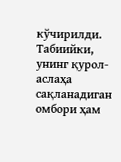кўчирилди. Табиийки, унинг қурол-аслаҳа сақланадиган омбори ҳам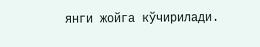янги жойга кўчирилади.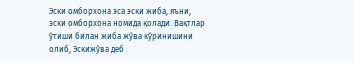Эски омборхона эса эски жиба, яъни, эски омборхона номида қолади. Вақтлар ўтиши билан жиба жўва кўринишини олиб, Эскижўва деб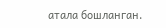атала бошланган.